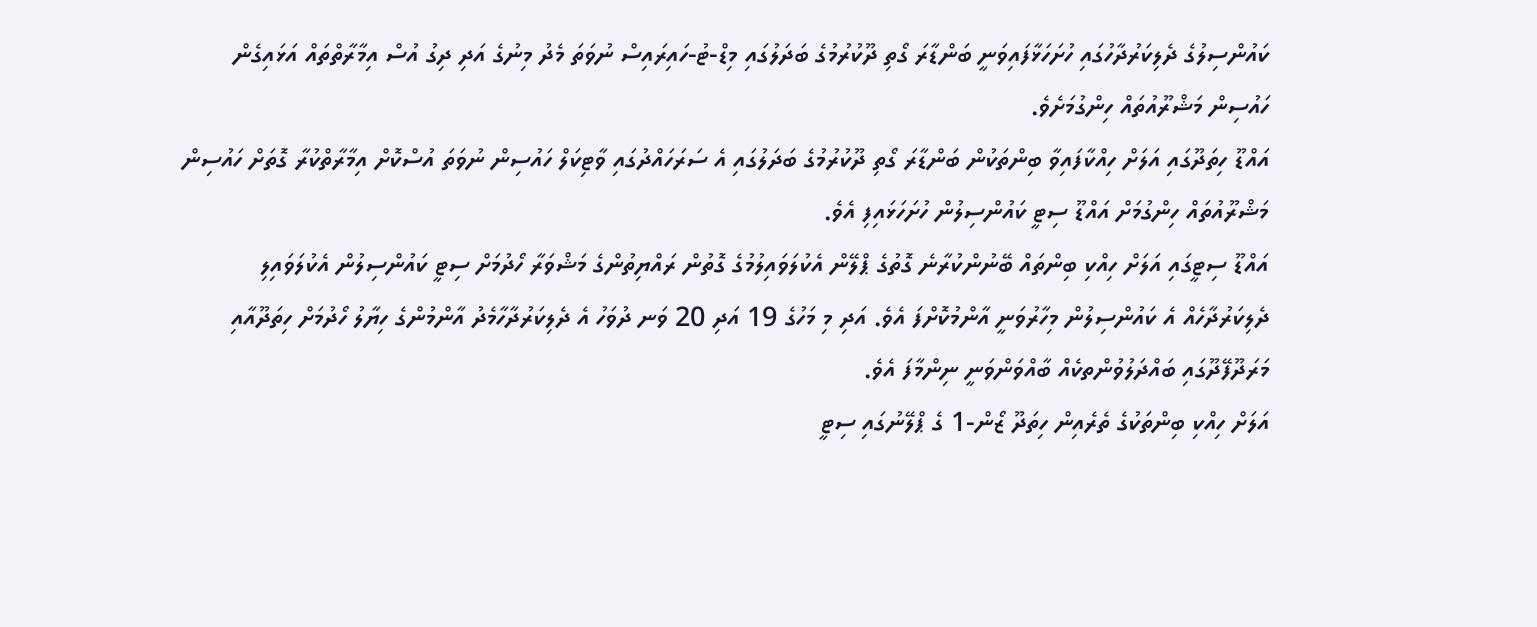ކައުންސިލުގެ ދެލިކަރުދާހުގައި ހުށަހަޅާފައިވަނީ ބަންޑާރަ ގޯތި ދޫކުރުމުގެ ބަދަލުގައި މިޑް-ޓު-ހައިރައިސް ނުވަތަ މެދު މިނުގެ އަދި ދިގު އުސް އިމާރާތްތައް އަޅައިގެން ހައުސިން މަޝްރޫއުތައް ހިންގުމަށެވެ.
އައްޑޫ ހިތަދޫގައި އަލަށް ހިއްކާފައިވާ ބިންތަކުން ބަންޑާރަ ގޯތި ދޫކުރުމުގެ ބަދަލުގައި އެ ސަރަހައްދުގައި ވާޓިކަލް ހައުސިން ނުވަތަ އުސްކޮށް އިމާރާތްކުރާ ގޮތަށް ހައުސިން މަޝްރޫއުތައް ހިންގުމަށް އައްޑޫ ސިޓީ ކައުންސިލުން ހުށަހަޅައިފި އެވެ.
އައްޑޫ ސިޓީގައި އަލަށް ހިއްކި ބިންތައް ބޭނުންކުރާނެ ގޮތުގެ ޕްލޭން އެކުލަވައިލުމުގެ ގޮތުން ރައްޔިތުންގެ މަޝްވަރާ ހޯދުމަށް ސިޓީ ކައުންސިލުން އެކުލަވައިލި ދެލިކަރުދާހެއް އެ ކައުންސިލުން މިހާރުވަނީ އާންމުކޮށްފަ އެވެ. އަދި މި މަހުގެ 19 އަދި 20 ވަނ ދުވަހު އެ ދެލިކަރުދާހާމެދު އާންމުންގެ ހިޔާލު ހޯދުމަށް ހިތަދޫއާއި މަރަދޫފޭދޫގައި ބައްދަލުވުންތކެއް ބާއްވަންވަނީ ނިންމާފަ އެވެ.
އަލަށް ހިއްކި ބިންތަކުގެ ތެރެއިން ހިތަދޫ ޒޯން-1 ގެ ޕްލޭނުގައި ސިޓީ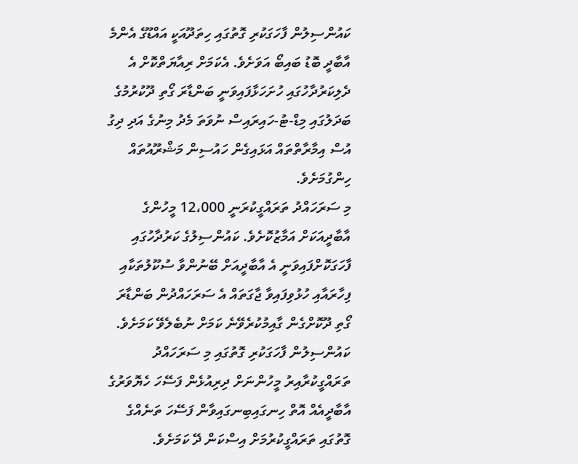ކައުންސިލުން ފާހަގަކުރި ގޮތުގައި ހިތަދޫއަކީ އައްޑޫގެ އެންމެ އާބާދީ ބޮޑު ބައިބޯ އަވަށެވެ. އެކަމަށް ރިއާޔަތްކޮށް އެ ދެލިކަރުދާހުގައި ހުށަހަޅާފައިވަނީ ބަންޑާރަ ގޯތި ދޫކުރުމުގެ ބަދަލުގައި މިޑް-ޓު-ހައިރައިސް ނުވަތަ މެދު މިނުގެ އަދި ދިގު އުސް އިމާރާތްތައް އަޅައިގެން ހައުސިން މަޝްރޫއުތައް ހިންގުމަށެވެ.
މި ސަރަހައްދު ތަރައްގީކުރަނީ 12،000 މީހުންގެ އާބާދީއަކަށް އަމާޒުކޮށެވެ. ކައުންސިލުގެ ކަރުދާހުގައި ފާހަގަކޮށްފައިވަނީ އެ އާބާދީއަށް ބޭނުންވާ ސުކޫލުތަކާއި ފިހާރައާއި ހުޅުވިފައިވާ ޖާގަތައް އެ ސަރަހައްދުން ބަންޑާރަ ގޯތި ދޫކޮށްގެން ގާއިމުކުރެވޭނެ ކަމަށް ނުބެލެވޭ ކަމަށެވެ.
ކައުންސިލުން ފާހަގަކުރި ގޮތުގައި މި ސަރަހައްދު ތަރައްގީކުރާއިރު މީހުންނަށް ދިރިއުޅެން ފަސޭހަ ހެޔޮވަރުގެ އާބާދީއެއް އޮތް ހިނގައިބިނގައިވާން ފަސޭހަ ތަނެއްގެ ގޮތުގައި ތަރައްގީކުރުމަށް އިސްކަން ދޭ ކަމަށެވެ.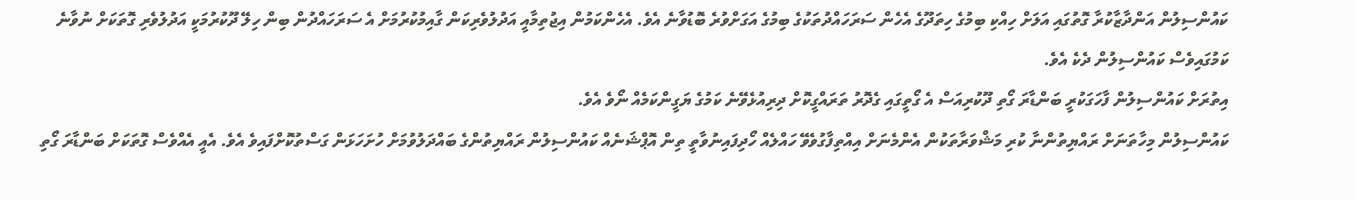ކައުންސިލުން އަންދާޒާކުރާ ގޮތުގައި އަލަށް ހިއްކި ބިމުގެ ހިތަދޫގެ އެހެން ސަރަހައްދުތަކުގެ ބިމުގެ އަގަށްވުރެ ބޮޑުވާނެ އެވެ. އެހެންކަމުން އިޖުތިމާއީ އަދުލުވެރިކަން ގާއިމުކުރުމަށް އެ ސަރަހައްދުން ބިން ހިލޭ ދޫކުރުމަކީ އަދުލުވެރި ގޮތަކަށް ނުވާނެ ކަމުގައިވެސް ކައުންސިލުން ދެކެ އެވެ.
އިތުރަށް ކައުންސިލުން ފާހަގަކުރީ ބަންޑާރަ ގޯތި ދޫކުރިއަސް އެ ގޯތީގައި ގެދޮރު ތަރައްގީކޮށް ދިރިއުޅެވޭނެ ކަމުގެ ޔަގީންކަމެއް ނޯވެ އެވެ.
ކައުންސިލުން މިހާތަނަށް ރައްޔިތުންނާ ކުރި މަޝްވަރާތަކުން އެންމެނަށް އިއްތިފާގުވެވޭ ހައްލެއް ހޯދިފައިނުވާތީ ތިން އޮޕްޝަނެއް ކައުންސިލުން ރައްޔިތުންގެ ބައްދަލުވުމަށް ހުށަހަޅަން ގަސްތުކޮށްފައިވެ އެވެ. އެއީ އެއްވެސް ގޮތަކަށް ބަންޑާރަ ގޯތި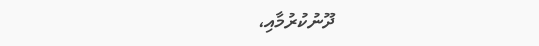ދޫނުކުރުމާއި،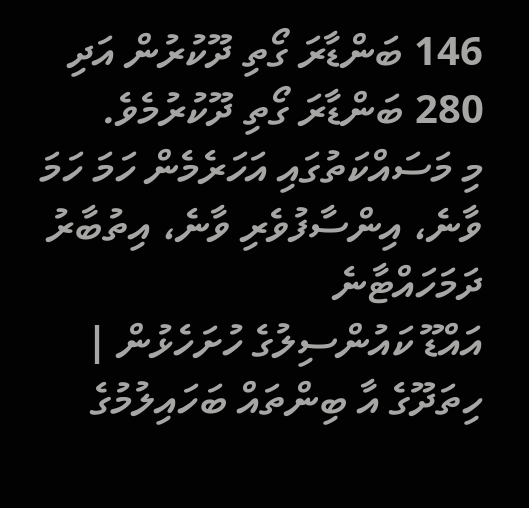146 ބަންޑާރަ ގޯތި ދޫކުރުން އަދި 280 ބަންޑާރަ ގޯތި ދޫކުރުމެވެ.
މި މަސައްކަތުގައި އަހަރެމެން ހަމަ ހަމަ ވާނެ، އިންސާފުވެރި ވާނެ، އިތުބާރު ދަމަހައްޓާނެ
އައްޑޫ ކައުންސިލުގެ ހުށަހެޅުން | ހިތަދޫގެ އާ ބިންތައް ބަހައިލުމުގެ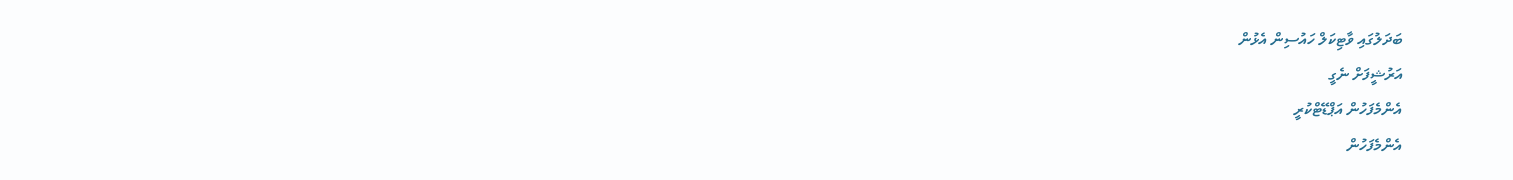ބަދަލުގައި ވާޓިކަލް ހައުސިން އެޅުން
އަރުޝީފަށް ނެގީ
އެންމެފަހުން އަޕްޑޭޓްކުރީ
އެންމެފަހުން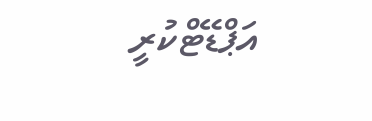އަޕްޑޭޓްކުރީ